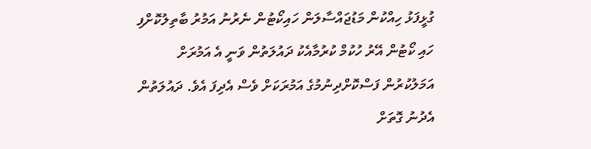ގުޅީފަޅު ހިއްކުން މަޑުޖައްސާލަން ހައިކޯޓުން ނެރުނު އަމުރު ބާތިލުކޮށްފި
ހައި ކޯޓުން އޭރު ހުކުމް ކުރުމާއެކު ދައުލަތުން ވަނީ އެ އަމުރަށް އަމަލުކުރުން ފަސްކޮށްދިނުމުގެ އަމުރަކަށް ވެސް އެދިފަ އެވެ. ދައުލަތުން އެދުނު ގޮތަށް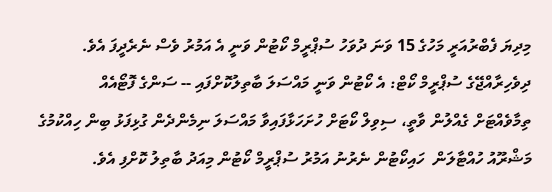މިދިޔަ ފެބްރުއަރީ މަހުގެ 15 ވަނަ ދުވަހު ސުޕްރީމް ކޯޓުން ވަނީ އެ އަމުރު ވެސް ނެރެދީފަ އެވެ.
ދިވެހިރާއްޖޭގެ ސުޕްރީމް ކޯޓް: އެ ކޯޓުން ވަނީ މައްސަލަ ބާތިލުކޮށްފައި -- ސަންގެ ފޮޓޯއެއް
ތިމާވެއްޓަށް ގެއްލުން ވާތީ، ސިވިލް ކޯޓަށް ހުށަހަޅާފައިވާ މައްސަލަ ނިމެންދެން ގުޅިފަޅު ބިން ހިއްކުމުގެ މަޝްރޫއު ހުއްޓާލަން  ހައިކޯޓުން ނެރުނު އަމުރު ސުޕްރީމް ކޯޓުން މިއަދު ބާތިލު ކޮށްފި އެވެ.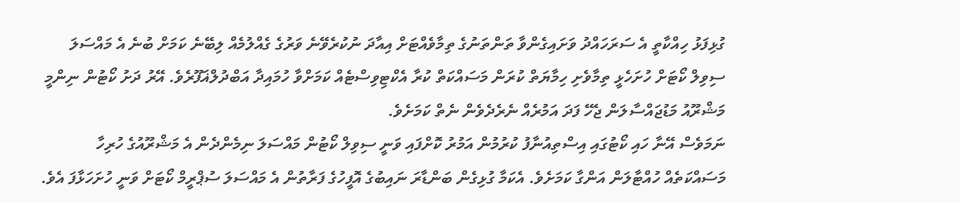ގުޅިފަޅު ހިއްކާތީ އެ ސަރަހައްދު ވަށައިގެންވާ ތަންތަނުގެ ތިމާވެއްޓަށް އިއާދަ ނުކުރެވޭނެ ވަރުގެ ގެއްލުމެއް ލިބޭނެ ކަމަށް ބުނެ އެ މައްސަލަ ސިވިލް ކޯޓަށް ހުށަހެޅީ ތިމާވެށި ހިމާޔަތް ކުރަން މަސައްކަތް ކުރާ އެކްޓިވިސްޓެއް ކަމަށްވާ ހުމައިދާ އަބްދުލްޣަފޫރެވެ. އޭރު ދަށު ކޯޓުން ނިންމީ މަޝްރޫއު މަޑުޖައްސާލަން ޖެހޭ ފަދަ އަމުރެއް ނެރެދެވެން ނެތް ކަމަށެވެ.
ނަމަވެސް އޭނާ ހައި ކޯޓުގައި އިސްތިއުނާފު ކުރުމުން އަމުރު ކޮށްފައި ވަނީ ސިވިލް ކޯޓުން މައްސަލަ ނިމެންދެން އެ މަޝްރޫއުގެ ހުރިހާ މަސައްކަތެއް ހުއްޓާލަން އަންގާ ކަމަށެވެ. އެކަމާ ގުޅިގެން ބަންޑާރަ ނައިބުގެ އޮފީހުގެ ފަރާތުން އެ މައްސަލަ ސުޕްރީމް ކޯޓަށް ވަނީ ހުށަހަޅާފަ އެވެ.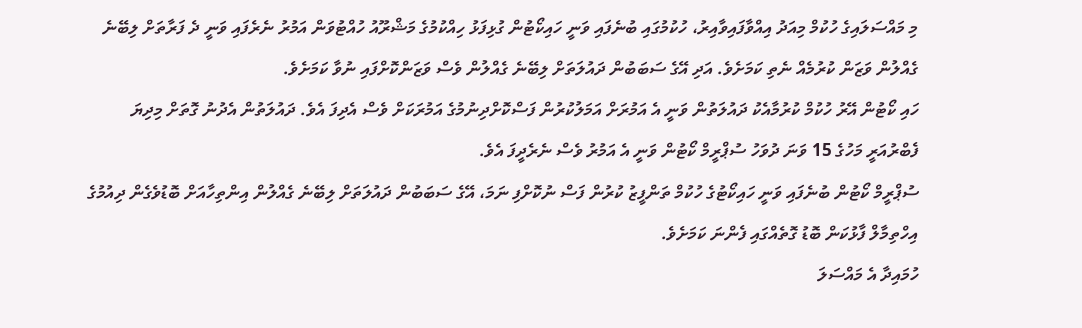މި މައްސަލައިގެ ހުކުމް މިއަދު އިއްވާފައިވާއިރު، ހުކުމުގައި ބުނެފައި ވަނީ ހައިކޯޓުން ގުޅިފަޅު ހިއްކުމުގެ މަޝްރޫއު ހުއްޓުވަން އަމުރު ނެރެފައި ވަނީ ދެ ފަރާތަށް ލިބޭނެ ގެއްލުން ވަޒަން ކުރުމެއް ނެތި ކަމަށެވެ. އަދި އޭގެ ސަބަބުން ދައުލަތަށް ލިބޭނެ ގެއްލުން ވެސް ވަޒަންކޮށްފައި ނުވާ ކަމަށެވެ.
ހައި ކޯޓުން އޭރު ހުކުމް ކުރުމާއެކު ދައުލަތުން ވަނީ އެ އަމުރަށް އަމަލުކުރުން ފަސްކޮށްދިނުމުގެ އަމުރަކަށް ވެސް އެދިފަ އެވެ. ދައުލަތުން އެދުނު ގޮތަށް މިދިޔަ ފެބްރުއަރީ މަހުގެ 15 ވަނަ ދުވަހު ސުޕްރީމް ކޯޓުން ވަނީ އެ އަމުރު ވެސް ނެރެދީފަ އެވެ.
ސުޕްރީމް ކޯޓުން ބުނެފައި ވަނީ ހައިކޯޓުގެ ހުކުމް ތަންފީޒު ކުރުން ފަސް ނުކޮށްފި ނަމަ، އޭގެ ސަބަބުން ދައުލަތަށް ލިބޭނެ ގެއްލުން އިންތިހާއަށް ބޮޑުވެގެން ދިއުމުގެ އިހްތިމާލް ފާޅުކަން ބޮޑު ގޮތެއްގައި ފެންނަ ކަމަށެވެ.
ހުމައިދާ އެ މައްސަލަ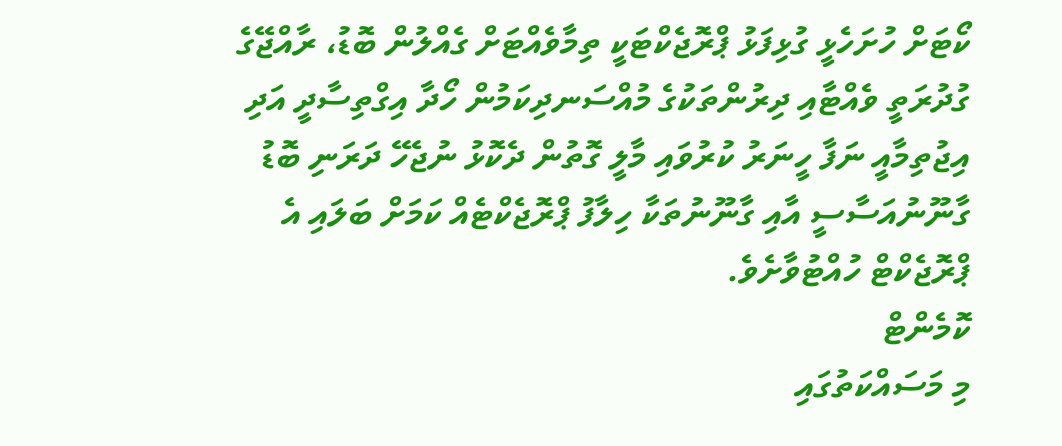ކޯޓަށް ހުށަހެޅީ ގުޅިފަޅު ޕްރޮޖެކްޓަކީ ތިމާވެއްޓަށް ގެއްލުން ބޮޑު، ރާއްޖޭގެ ގުދުރަތީ ވެއްޓާއި ދިރުންތަކުގެ މުއްސަނދިކަމުން ހޯދާ އިގްތިސާދީ އަދި އިޖުތިމާއީ ނަފާ ހީނަރު ކުރުވައި މާލީ ގޮތުން ދެކޮޅު ނުޖެހޭ ދަރަނި ބޮޑު ގާނޫނުއަސާސީ އާއި ގާނޫނުތަކާ ހިލާފު ޕްރޮޖެކްޓެއް ކަމަށް ބަލައި އެ ޕްރޮޖެކްޓް ހުއްޓުވާށެވެ.
ކޮމެންޓް
މި މަސައްކަތުގައި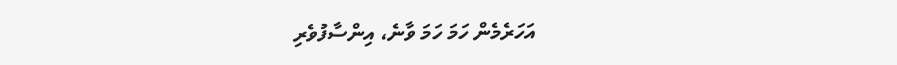އަހަރެމެން ހަމަ ހަމަ ވާނެ، އިންސާފުވެރި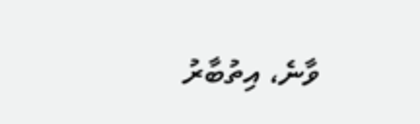ވާނެ، އިތުބާރު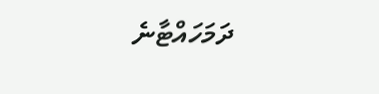ދަމަހައްޓާނެ